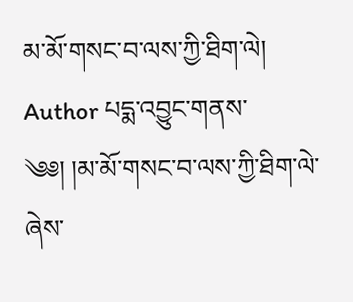མ་མོ་གསང་བ་ལས་ཀྱི་ཐིག་ལེ།
Author པདྨ་འབྱུང་གནས་
༄༅། །མ་མོ་གསང་བ་ལས་ཀྱི་ཐིག་ལེ་ཞེས་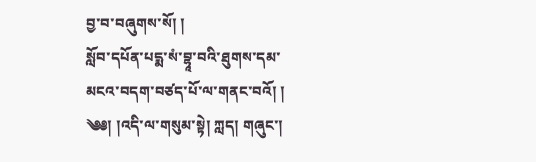བྱ་བ་བཞུགས་སོ། །
སློབ་དཔོན་པདྨ་སཾ་བྷཱ་བའི་ཐུགས་དམ་མངའ་བདག་བཙད་པོ་ལ་གནང་བའོ། །
༄༅། །འདི་ལ་གསུམ་སྟེ། ཀླད། གཞུང་།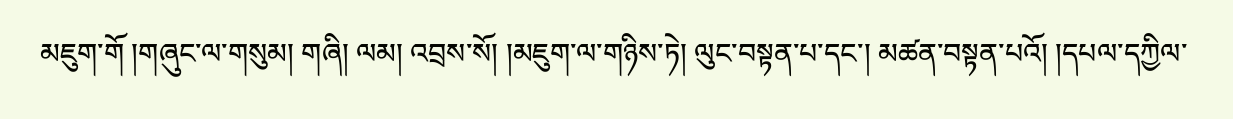མཇུག་གོ །གཞུང་ལ་གསུམ། གཞི། ལམ། འབྲས་སོ། །མཇུག་ལ་གཉིས་ཏེ། ལུང་བསྟན་པ་དང་། མཚན་བསྟན་པའོ། །དཔལ་དཀྱིལ་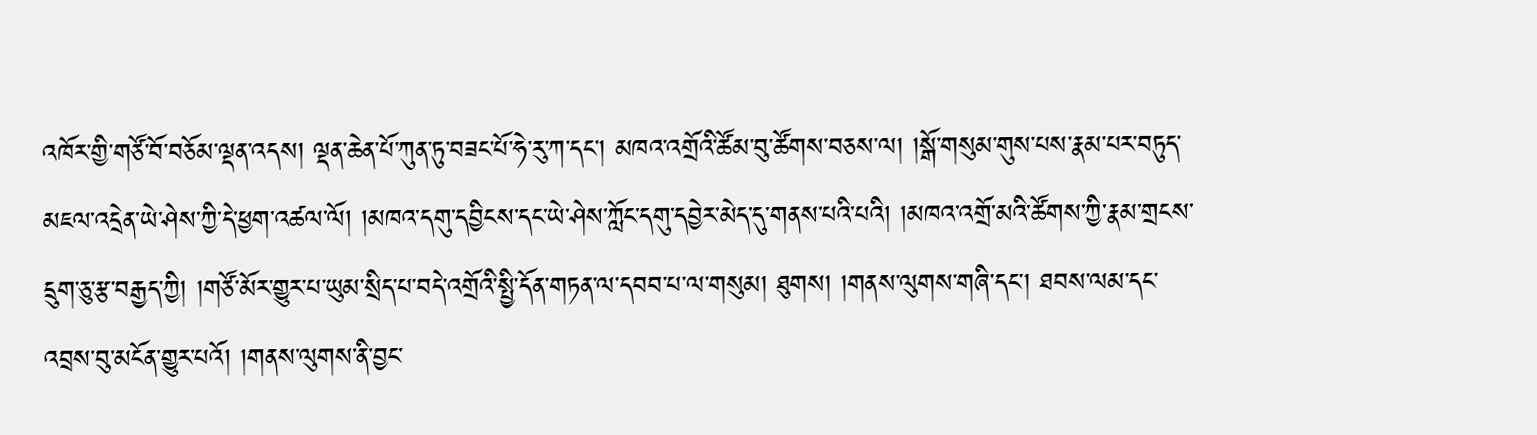འཁོར་གྱི་གཙོ་བོ་བཅོམ་ལྡན་འདས། ལྡན་ཆེན་པོ་ཀུན་ཏུ་བཟང་པོ་ཧེ་རུ་ཀ་དང་། མཁའ་འགྲོའི་ཚོམ་བུ་ཚོགས་བཅས་ལ། །སྒོ་གསུམ་གུས་པས་རྣམ་པར་བཏུད་མཇལ་འདྲེན་ཡེ་ཤེས་ཀྱི་དེ་ཕྱག་འཚལ་ལོ། །མཁའ་དགུ་དབྱིངས་དང་ཡེ་ཤེས་ཀློང་དགུ་དབྱེར་མེད་དུ་གནས་པའི་པའི། །མཁའ་འགྲོ་མའི་ཚོགས་ཀྱི་རྣམ་གྲངས་དྲུག་ཅུ་རྩ་བརྒྱད་ཀྱི། །གཙོ་མོར་གྱུར་པ་ཡུམ་སྲིད་པ་བདེ་འགྲོའི་སྤྱི་དོན་གཏན་ལ་དབབ་པ་ལ་གསུམ། ཐུགས། །གནས་ལུགས་གཞི་དང་། ཐབས་ལམ་དང་འབྲས་བུ་མངོན་གྱུར་པའོ། །གནས་ལུགས་ནི་བྱང་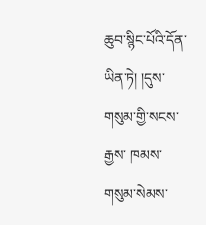ཆུབ་སྙིང་པོའི་དོན་ཡིན་ཏེ། །དུས་གསུམ་གྱི་སངས་རྒྱས་ ཁམས་གསུམ་སེམས་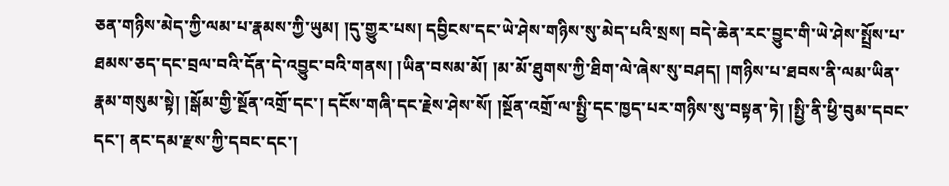ཅན་གཉིས་མེད་ཀྱི་ལམ་པ་རྣམས་ཀྱི་ཡུམ། །དུ་གྱུར་པས། དབྱིངས་དང་ཡེ་ཤེས་གཉིས་སུ་མེད་པའི་སྲས། བདེ་ཆེན་རང་བྱུང་གི་ཡེ་ཤེས་སྤྲོས་པ་ཐམས་ཅད་དང་བྲལ་བའི་དོན་དེ་འབྱུང་བའི་གནས། །ཡིན་བསམ་མོ། །མ་མོ་ཐུགས་ཀྱི་ཐིག་ལེ་ཞེས་སུ་བཤད། །གཉིས་པ་ཐབས་ནི་ལམ་ཡིན་རྣམ་གསུམ་སྟེ། །སྒོམ་གྱི་སྔོན་འགྲོ་དང་། དངོས་གཞི་དང་རྗེས་ཤེས་སོ། །སྔོན་འགྲོ་ལ་སྤྱི་དང་ཁྱད་པར་གཉིས་སུ་བསྟན་ཏེ། །སྤྱི་ནི་ཕྱི་བུམ་དབང་དང་། ནང་དམ་རྫས་ཀྱི་དབང་དང་།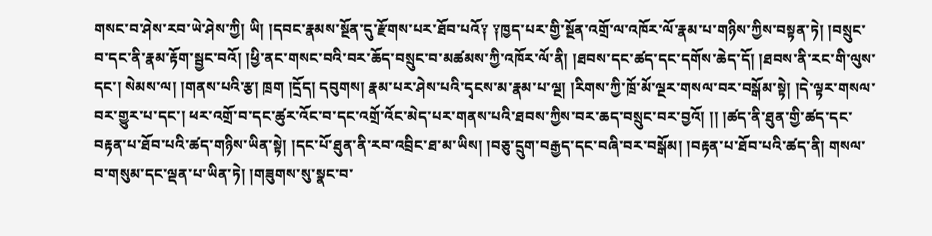གསང་བ་ཤེས་རབ་ཡེ་ཤེས་ཀྱི། ཡི། །དབང་རྣམས་སྔོན་དུ་རྫོགས་པར་ཐོབ་པའོ༑ ༑ཁྱད་པར་གྱི་སྔོན་འགྲོ་ལ་འཁོར་ལོ་རྣམ་པ་གཉིས་ཀྱིས་བསྟན་ཏེ། །བསྲུང་བ་དང་ནི་རྣམ་རྟོག་སྦྱང་བའོ། །ཕྱི་ནང་གསང་བའི་བར་ཆོད་བསྲུང་བ་མཚམས་ཀྱི་འཁོར་ལོ་ནི། །ཐབས་དང་ཚད་དང་དགོས་ཆེད་དོ། །ཐབས་ནི་རང་གི་ལུས་དང་། སེམས་ལ། །གནས་པའི་རྩ། ཁྲག །དྲོད། དབུགས། རྣམ་པར་ཤེས་པའི་དྭངས་མ་རྣམ་པ་ལྔ། །རིགས་ཀྱི་ཁྲོ་མོ་ལྔར་གསལ་བར་བསྒོམ་སྟེ། །དེ་ལྟར་གསལ་བར་གྱུར་པ་དང་། ཕར་འགྲོ་བ་དང་ཚུར་འོང་བ་དང་འགྲོ་འོང་མེད་པར་གནས་པའི་ཐབས་ཀྱིས་བར་ཆད་བསྲུང་བར་བྱའོ། །། །ཚད་ནི་ཐུན་གྱི་ཚད་དང་བརྟན་པ་ཐོབ་པའི་ཚད་གཉིས་ཡིན་སྟེ། །དང་པོ་ཐུན་ནི་རབ་འབྲིང་ཐ་མ་ཡིས། །བཅུ་དྲུག་བརྒྱད་དང་བཞི་བར་བསྒོམ། །བརྟན་པ་ཐོབ་པའི་ཚད་ནི། གསལ་བ་གསུམ་དང་ལྡན་པ་ཡིན་ཏེ། །གཟུགས་སུ་སྣང་བ་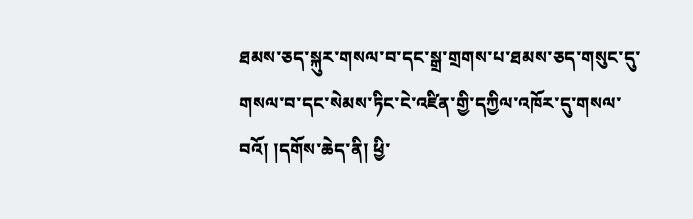ཐམས་ཅད་སྐུར་གསལ་བ་དང་སྒྲ་གྲགས་པ་ཐམས་ཅད་གསུང་དུ་གསལ་བ་དང་སེམས་ཏིང་ངེ་འཛིན་གྱི་དཀྱིལ་འཁོར་དུ་གསལ་བའོ། །དགོས་ཆེད་ནི། ཕྱི་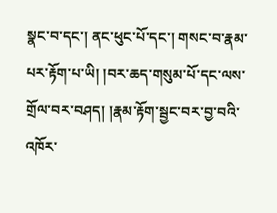སྣང་བ་དང་། ནང་ཕུང་པོ་དང་། གསང་བ་རྣམ་པར་རྟོག་པ་ཡི། །བར་ཆད་གསུམ་པོ་དང་ལས་གྲོལ་བར་བཤད། །རྣམ་རྟོག་སྦྱང་བར་བྱ་བའི་འཁོར་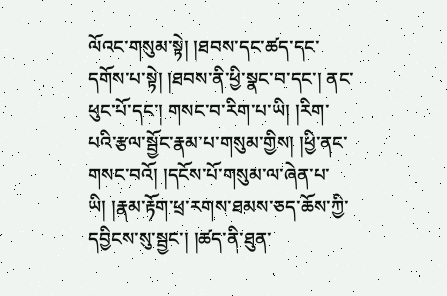ལོའང་གསུམ་སྟེ། །ཐབས་དང་ཚད་དང་དགོས་པ་སྟེ། །ཐབས་ནི་ཕྱི་སྣང་བ་དང་། ནང་ཕུང་པོ་དང་། གསང་བ་རིག་པ་ཡི། །རིག་པའི་རྩལ་སྦྱོང་རྣམ་པ་གསུམ་གྱིས། །ཕྱི་ནང་གསང་བའོ། །དངོས་པོ་གསུམ་ལ་ཞེན་པ་ཡི། །རྣམ་རྟོག་ཕྲ་རགས་ཐམས་ཅད་ཆོས་ཀྱི་དབྱིངས་སུ་སྦྱང་། །ཚད་ནི་ཐུན་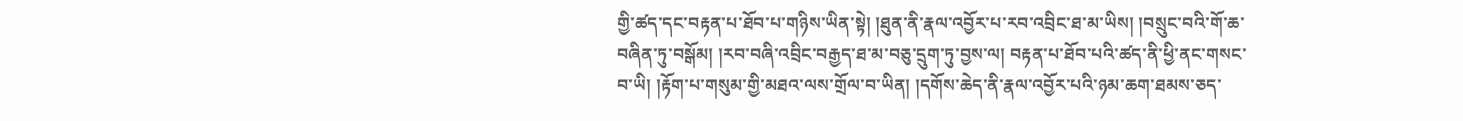གྱི་ཚད་དང་བརྟན་པ་ཐོབ་པ་གཉིས་ཡིན་སྟེ། །ཐུན་ནི་རྣལ་འབྱོར་པ་རབ་འབྲིང་ཐ་མ་ཡིས། །བསྲུང་བའི་གོ་ཆ་བཞིན་ཏུ་བསྒོམ། །རབ་བཞི་འབྲིང་བརྒྱད་ཐ་མ་བཅུ་དྲུག་ཏུ་བྱས་ལ། བརྟན་པ་ཐོབ་པའི་ཚད་ནི་ཕྱི་ནང་གསང་བ་ཡི། །རྟོག་པ་གསུམ་གྱི་མཐའ་ལས་གྲོལ་བ་ཡིན། །དགོས་ཆེད་ནི་རྣལ་འབྱོར་པའི་ཉམ་ཆག་ཐམས་ཅད་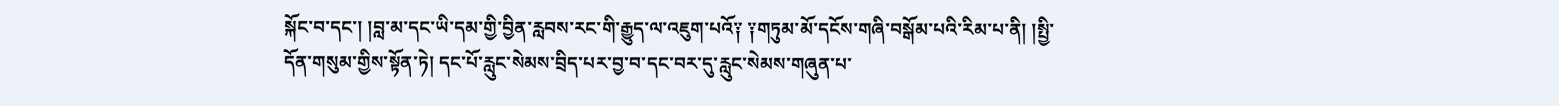སྐོང་བ་དང་། །བླ་མ་དང་ཡི་དམ་གྱི་བྱིན་རླབས་རང་གི་རྒྱུད་ལ་འཇུག་པའོ༑ ༑གཏུམ་མོ་དངོས་གཞི་བསྒོམ་པའི་རིམ་པ་ནི། །སྤྱི་དོན་གསུམ་གྱིས་སྟོན་ཏེ། དང་པོ་རླུང་སེམས་བྲིད་པར་བྱ་བ་དང་བར་དུ་རླུང་སེམས་གཞུན་པ་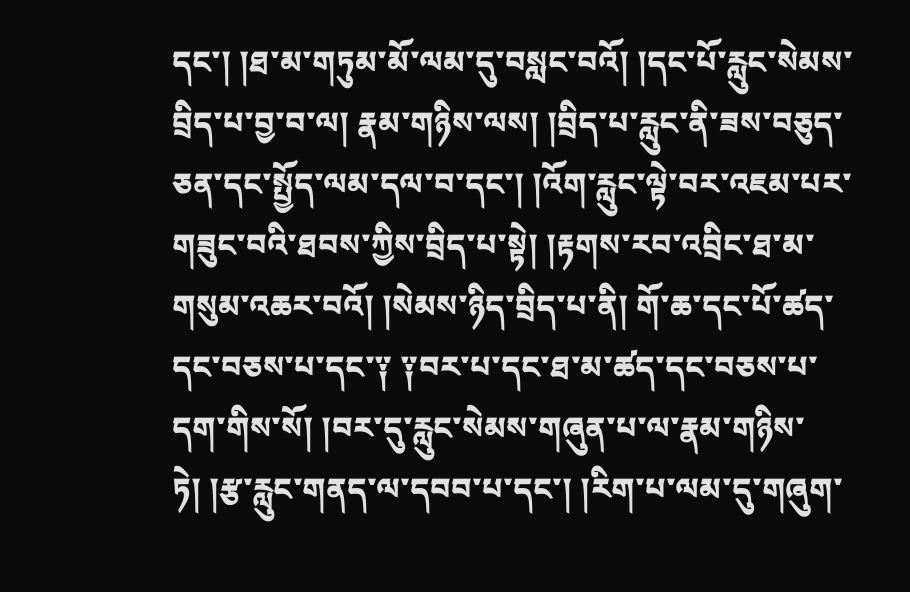དང་། །ཐ་མ་གཏུམ་མོ་ལམ་དུ་བསླང་བའོ། །དང་པོ་རླུང་སེམས་བྲིད་པ་བྱ་བ་ལ། རྣམ་གཉིས་ལས། །བྲིད་པ་རླུང་ནི་ཟས་བཅུད་ཅན་དང་སྤྱོད་ལམ་དལ་བ་དང་། །འོག་རླུང་ལྟེ་བར་འཇམ་པར་གཟུང་བའི་ཐབས་ཀྱིས་བྲིད་པ་སྟེ། །རྟགས་རབ་འབྲིང་ཐ་མ་གསུམ་འཆར་བའོ། །སེམས་ཉིད་བྲིད་པ་ནི། གོ་ཆ་དང་པོ་ཚད་དང་བཅས་པ་དང་༑ ༑བར་པ་དང་ཐ་མ་ཚད་དང་བཅས་པ་དག་གིས་སོ། །བར་དུ་རླུང་སེམས་གཞུན་པ་ལ་རྣམ་གཉིས་ཏེ། །རྩ་རླུང་གནད་ལ་དབབ་པ་དང་། །རིག་པ་ལམ་དུ་གཞུག་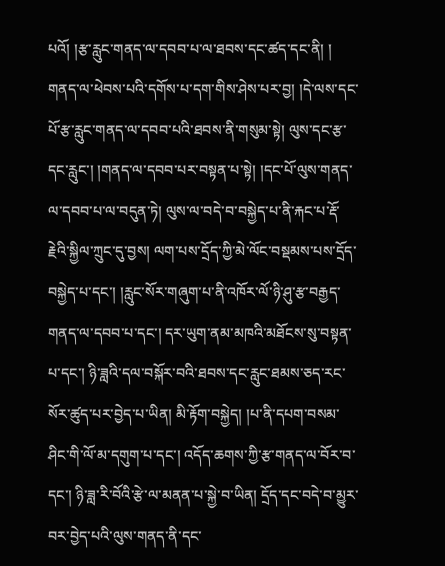པའོ། །རྩ་རླུང་གནད་ལ་དབབ་པ་ལ་ཐབས་དང་ཚད་དང་ནི། ། གནད་ལ་ཕེབས་པའི་དགོས་པ་དག་གིས་ཤེས་པར་བྱ། །དེ་ལས་དང་པོ་རྩ་རླུང་གནད་ལ་དབབ་པའི་ཐབས་ནི་གསུམ་སྟེ། ལུས་དང་རྩ་དང་རླུང་། །གནད་ལ་དབབ་པར་བསྟན་པ་སྟེ། །དང་པོ་ལུས་གནད་ལ་དབབ་པ་ལ་བདུན་ཏེ། ལུས་ལ་བདེ་བ་བསྐྱེད་པ་ནི་རྐང་པ་རྡོ་རྗེའི་སྐྱིལ་ཀྲུང་དུ་བྱས། ལག་པས་དྲོད་ཀྱི་མེ་ལོང་བསྡམས་པས་དྲོད་བསྐྱེད་པ་དང་། །རླུང་སོར་གཞུག་པ་ནི་འཁོར་ལོ་ཉི་ཤུ་རྩ་བརྒྱད་གནད་ལ་དབབ་པ་དང་། དར་ཡུག་ནམ་མཁའི་མཐོངས་སུ་བསྟན་པ་དང་། ཉི་ཟླའི་དལ་བསྐོར་བའི་ཐབས་དང་རླུང་ཐམས་ཅད་རང་སོར་ཚུད་པར་བྱེད་པ་ཡིན། མི་རྟོག་བསྐྱེད། །པ་ནི་དཔག་བསམ་ཤིང་གི་ལོ་མ་དགུག་པ་དང་། འདོད་ཆགས་ཀྱི་རྩ་གནད་ལ་བོར་བ་དང་། ཉི་ཟླ་རི་བོའི་རྩེ་ལ་མནན་པ་སྐྱེ་བ་ཡིན། དྲོད་དང་བདེ་བ་མྱུར་བར་བྱེད་པའི་ལུས་གནད་ནི་དང་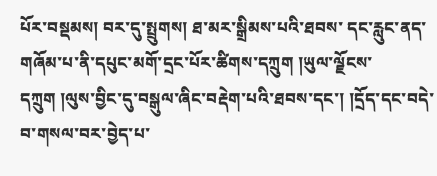པོར་བསྡམས། བར་དུ་སྤྲུགས། ཐ་མར་སྒྲིམས་པའི་ཐབས་ དང་རླུང་ནད་གཞོམ་པ་ནི་དཔུང་མགོ་དྲང་པོར་ཚིགས་དཀྲུག །ཡུལ་ལྗོངས་དཀྲུག །ལུས་བྱིང་དུ་བསྒུལ་ཞིང་བརྡེག་པའི་ཐབས་དང་། །དྲོད་དང་བདེ་བ་གསལ་བར་བྱེད་པ་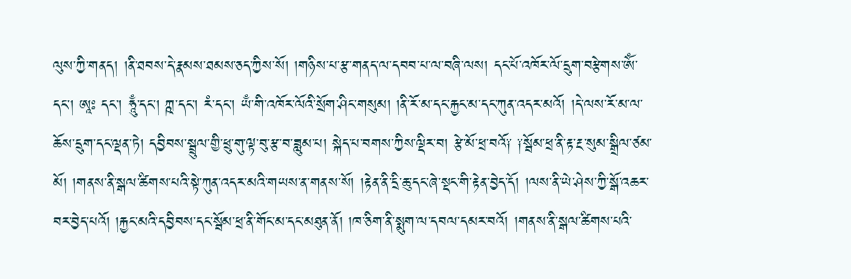ལུས་ཀྱི་གནད། །ནི་ཐབས་དེ་རྣམས་ཐམས་ཅད་ཀྱིས་སོ། །གཉིས་པ་རྩ་གནད་ལ་དབབ་པ་ལ་བཞི་ལས། དང་པོ་འཁོར་ལོ་དྲུག་བརྩེགས་ༀ་དང་། ཨཱཿ དང་། ཧཱུྃ་དང་། ཀྵ་དང་། རཾ་དང་། ཡྃ་གི་འཁོར་ལོའི་སྲོག་ཤིང་གསུམ། །ནི་རོ་མ་དང་རྐྱང་མ་དང་ཀུན་འདར་མའོ། །དེ་ལས་རོ་མ་ལ་ཆོས་དྲུག་དང་ལྡན་ཏེ། དབྱིབས་སྦྲུལ་གྱི་ཕྲུ་གུ་ལྟ་བུ་རྩ་བ་ཟླུམ་པ། སྐེད་པ་བགས་ཀྱིས་ལྡིར་བ། རྩེ་མོ་ཕྲ་བའོ༑ ༑སྦོམ་ཕྲ་ནི་རྟ་རྔ་སུམ་སྒྲིལ་ཙམ་མོ། །གནས་ནི་སྒལ་ཚིགས་པའི་སྟེ་ཀུན་འདར་མའི་གཡས་ན་གནས་སོ། །རྟེན་ནི་དྲི་ཆུ་དང་ཞེ་སྡང་གི་རྟེན་བྱེད་དོ། །ལས་ནི་ཡེ་ཤེས་ཀྱི་སྒོ་འཆར་བར་བྱེད་པའོ། །རྐྱང་མའི་དབྱིབས་དང་སྦོམ་ཕྲ་ནི་གོང་མ་དང་མཐུན་ནོ། །ཁ་ཅིག་ནི་སྨུག་ལ་དབལ་དམར་བའོ། །གནས་ནི་སྒལ་ཚིགས་པའི་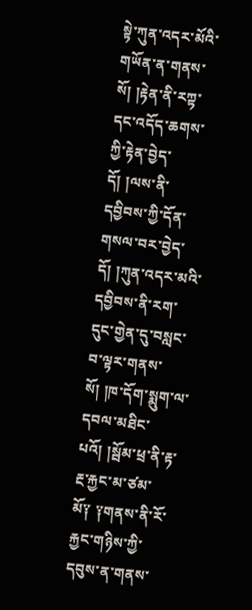སྟེ་ཀུན་འདར་མོའི་གཡོན་ན་གནས་སོ། །རྟེན་ནི་རཀྟ་དང་འདོད་ཆགས་ཀྱི་རྟེན་བྱེད་དོ། །ལས་ནི་དབྱིབས་ཀྱི་དོན་གསལ་བར་བྱེད་དོ། །ཀུན་འདར་མའི་དབྱིབས་ནི་རག་དུང་གྱེན་དུ་བསླང་བ་ལྟར་གནས་སོ། །ཁ་དོག་སྨུག་ལ་དབལ་མཐིང་པའོ། །སྦོམ་ཕྲ་ནི་རྟ་རྔ་རྐྱང་མ་ཙམ་མོ༑ ༑གནས་ནི་རོ་རྐྱང་གཉིས་ཀྱི་དབུས་ན་གནས་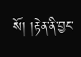སོ། །རྟེན་ནི་བྱང་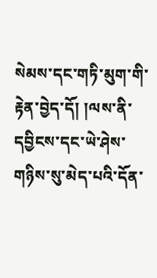སེམས་དང་གཏི་མུག་གི་རྟེན་བྱེད་དོ། །ལས་ནི་དབྱིངས་དང་ཡེ་ཤེས་གཉིས་སུ་མེད་པའི་དོན་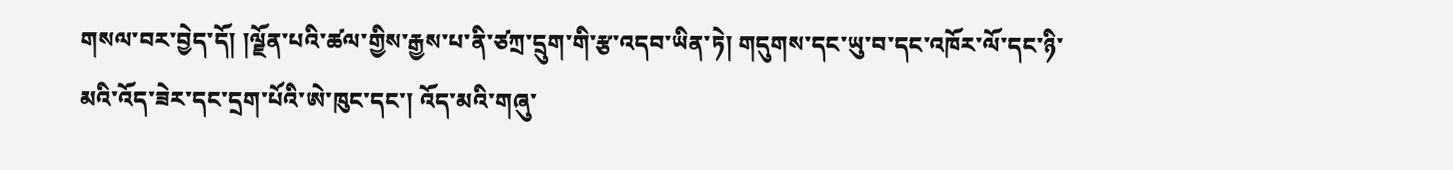གསལ་བར་བྱེད་དོ། །ལྗོན་པའི་ཚལ་གྱིས་རྒྱས་པ་ནི་ཙཀྲ་དྲུག་གི་རྩ་འདབ་ཡིན་ཏེ། གདུགས་དང་ཡུ་བ་དང་འཁོར་ལོ་དང་ཉི་མའི་འོད་ཟེར་དང་དྲག་པོའི་ཨེ་ཁུང་དང་། འོད་མའི་གཞུ་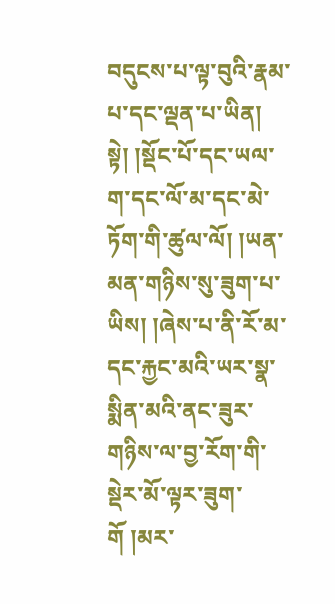བདུངས་པ་ལྟ་བུའི་རྣམ་པ་དང་ལྡན་པ་ཡིན། སྟེ། །སྡོང་པོ་དང་ཡལ་ག་དང་ལོ་མ་དང་མེ་ཏོག་གི་ཚུལ་ལོ། །ཡན་མན་གཉིས་སུ་ཟུག་པ་ཡིས། །ཞེས་པ་ནི་རོ་མ་དང་རྐྱང་མའི་ཡར་སྣ་སྨིན་མའི་ནང་ཟུར་གཉིས་ལ་བྱ་རོག་གི་སྡེར་མོ་ལྟར་ཟུག་གོ །མར་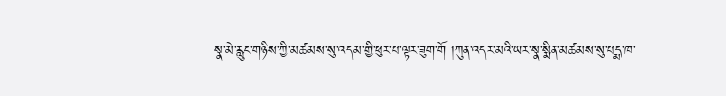སྣ་མེ་རླུང་གཉིས་ཀྱི་མཚམས་སུ་འདམ་གྱི་ཕུར་པ་ལྟར་ཟུག་གོ །ཀུན་འདར་མའི་ཡར་སྣ་སྨིན་མཚམས་སུ་པདྨ་ཁ་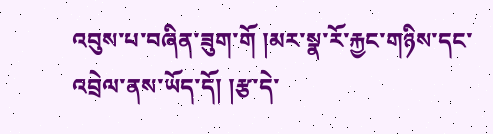འབུས་པ་བཞིན་ཟུག་གོ །མར་སྣ་རོ་རྐྱང་གཉིས་དང་འབྲེལ་ནས་ཡོད་དོ། །རྩ་དེ་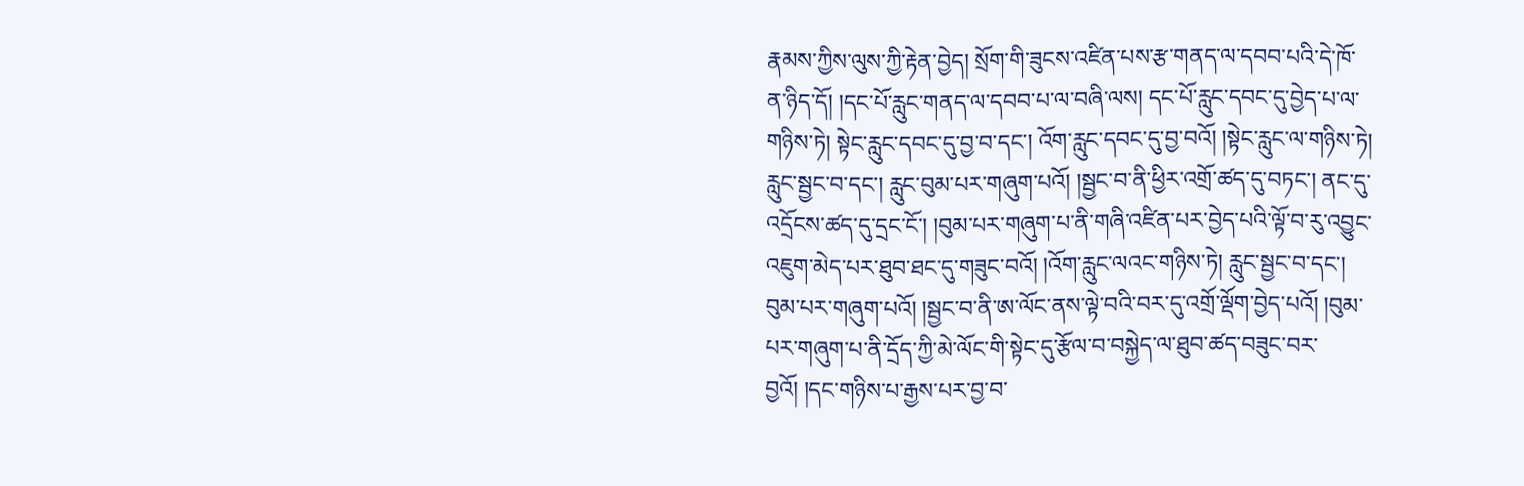རྣམས་ཀྱིས་ལུས་ཀྱི་རྟེན་བྱེད། སྲོག་གི་ཟུངས་འཛིན་པས་རྩ་གནད་ལ་དབབ་པའི་དེ་ཁོ་ན་ཉིད་དོ། །དང་པོ་རླུང་གནད་ལ་དབབ་པ་ལ་བཞི་ལས། དང་པོ་རླུང་དབང་དུ་བྱེད་པ་ལ་གཉིས་ཏེ། སྟེང་རླུང་དབང་དུ་བྱ་བ་དང་། འོག་རླུང་དབང་དུ་བྱ་བའོ། །སྟེང་རླུང་ལ་གཉིས་ཏེ། རླུང་སྦྱང་བ་དང་། རླུང་བུམ་པར་གཞུག་པའོ། །སྦྱང་བ་ནི་ཕྱིར་འགྲོ་ཚད་དུ་བཏང་། ནང་དུ་འདྲོངས་ཚད་དུ་དྲང་ངོ་། །བུམ་པར་གཞུག་པ་ནི་གཞི་འཛིན་པར་བྱེད་པའི་ལྟོ་བ་རུ་འབྱུང་འཇུག་མེད་པར་ཐུབ་ཐང་དུ་གཟུང་བའོ། །འོག་རླུང་ལའང་གཉིས་ཏེ། རླུང་སྦྱང་བ་དང་། བུམ་པར་གཞུག་པའོ། །སྦྱང་བ་ནི་ཨ་ལོང་ནས་ལྟེ་བའི་བར་དུ་འགྲོ་ལྡོག་བྱེད་པའོ། །བུམ་པར་གཞུག་པ་ནི་དྲོད་ཀྱི་མེ་ལོང་གི་སྟེང་དུ་རྩོལ་བ་བསྐྱེད་ལ་ཐུབ་ཚད་བཟུང་བར་བྱའོ། །དང་གཉིས་པ་རྒྱས་པར་བྱ་བ་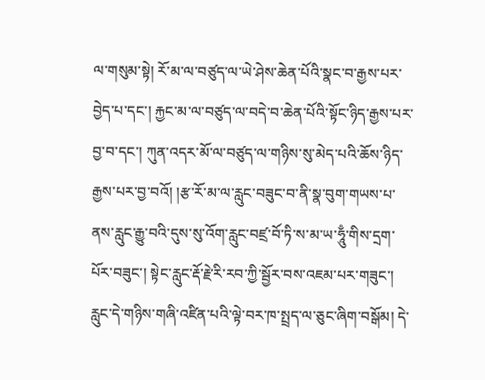ལ་གསུམ་སྟེ། རོ་མ་ལ་བཙུད་ལ་ཡེ་ཤེས་ཆེན་པོའི་སྣང་བ་རྒྱས་པར་བྱེད་པ་དང་། རྐྱང་མ་ལ་བཙུད་ལ་བདེ་བ་ཆེན་པོའི་སྟོང་ཉིད་རྒྱས་པར་བྱ་བ་དང་། ཀུན་འདར་མོ་ལ་བཙུད་ལ་གཉིས་སུ་མེད་པའི་ཆོས་ཉིད་རྒྱས་པར་བྱ་བའོ། །རྩ་རོ་མ་ལ་རླུང་བཟུང་བ་ནི་སྣ་བུག་གཡས་པ་ནས་རླུང་རྒྱུ་བའི་དུས་སུ་འོག་རླུང་བཛྲ་བོ་ཏི་ས་མ་ཡ་ཧཱུྃ་གིས་དྲག་པོར་བཟུང་། སྟེང་རླུང་རྡོ་རྗེ་རི་རབ་ཀྱི་སྦྱོར་བས་འཇམ་པར་གཟུང་། རླུང་དེ་གཉིས་གཞི་འཛིན་པའི་ལྟེ་བར་ཁ་སྤྲད་ལ་ཅུང་ཞིག་བསྒོམ། དེ་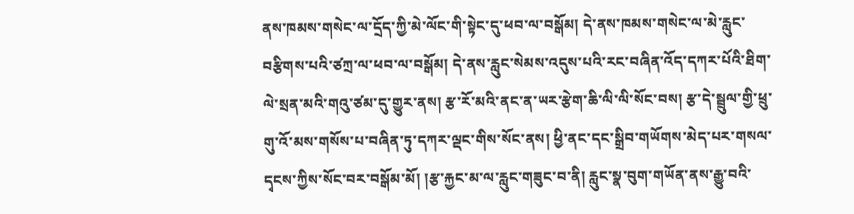ནས་ཁམས་གསེང་ལ་དྲོད་ཀྱི་མེ་ལོང་གི་སྟེང་དུ་ཕབ་ལ་བསྒོམ། དེ་ནས་ཁམས་གསེང་ལ་མེ་རླུང་བརྩིགས་པའི་ཙཀྲ་ལ་ཕབ་ལ་བསྒོམ། དེ་ནས་རླུང་སེམས་འདུས་པའི་རང་བཞིན་འོད་དཀར་པོའི་ཐིག་ལེ་སྲན་མའི་གའུ་ཙམ་དུ་གྱུར་ནས། རྩ་རོ་མའི་ནང་ན་ཡར་རྩེག་ཆི་ལི་ལི་སོང་བས། རྩ་དེ་སྦྲུལ་གྱི་ཕྲུ་གུ་འོ་མས་གསོས་པ་བཞིན་ཏུ་དཀར་ལྡང་གིས་སོང་ནས། ཕྱི་ནང་དང་སྒྲིབ་གཡོགས་མེད་པར་གསལ་དྭངས་ཀྱིས་སོང་བར་བསྒོམ་མོ། །རྩ་རྐྱང་མ་ལ་རླུང་གཟུང་བ་ནི། རླུང་སྣ་བུག་གཡོན་ནས་རྒྱུ་བའི་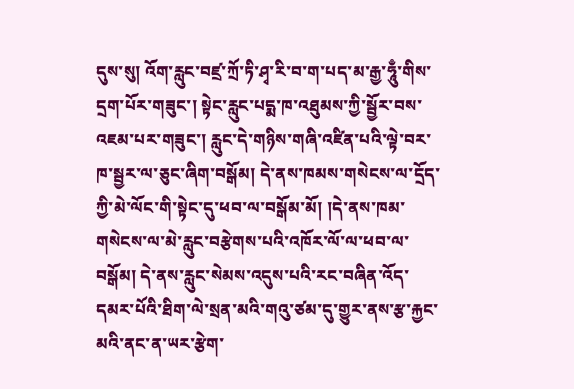དུས་སུ། འོག་རླུང་བཛྲ་ཀྲོ་ཏི་ཤྭ་རི་བ་ག་པད་མ་རྒྱ་ཧཱུྃ་གིས་དྲག་པོར་གཟུང་། སྟེང་རླུང་པདྨ་ཁ་འཐུམས་ཀྱི་སྦྱོར་བས་འཇམ་པར་གཟུང་། རླུང་དེ་གཉིས་གཞི་འཛིན་པའི་ལྟེ་བར་ཁ་སྦྱར་ལ་ཅུང་ཞིག་བསྒོམ། དེ་ནས་ཁམས་གསེངས་ལ་དྲོད་ཀྱི་མེ་ལོང་གི་སྟེང་དུ་ཕབ་ལ་བསྒོམ་མོ། །དེ་ནས་ཁམ་གསེངས་ལ་མེ་རླུང་བརྩེགས་པའི་འཁོར་ལོ་ལ་ཕབ་ལ་བསྒོམ། དེ་ནས་རླུང་སེམས་འདུས་པའི་རང་བཞིན་འོད་དམར་པོའི་ཐིག་ལེ་སྲན་མའི་གའུ་ཙམ་དུ་གྱུར་ནས་རྩ་རྐྱང་མའི་ནང་ན་ཡར་རྩེག་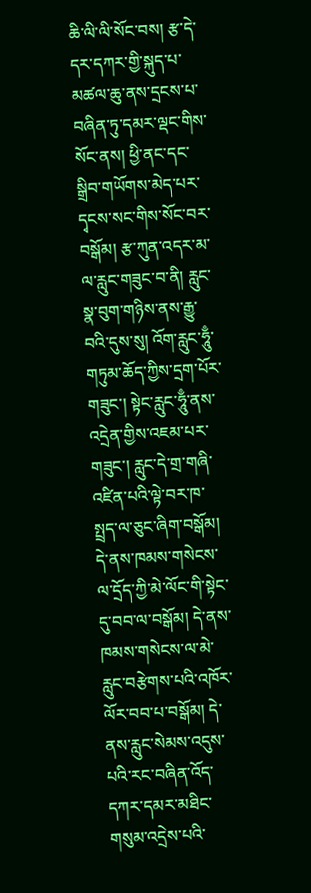ཆི་ལི་ལི་སོང་བས། རྩ་དེ་དར་དཀར་གྱི་སྐུད་པ་མཚལ་ཆུ་ནས་དྲངས་པ་བཞིན་ཏུ་དམར་ལྡང་གིས་སོང་ནས། ཕྱི་ནང་དང་སྒྲིབ་གཡོགས་མེད་པར་དྭངས་སང་གིས་སོང་བར་བསྒོམ། རྩ་ཀུན་འདར་མ་ལ་རླུང་གཟུང་བ་ནི། རླུང་སྣ་བུག་གཉིས་ནས་རྒྱུ་བའི་དུས་སུ། འོག་རླུང་ཧཱུྃ་གཏུམ་ཆོད་ཀྱིས་དྲག་པོར་གཟུང་། སྟེང་རླུང་ཧཱུྃ་ནས་འདྲེན་གྱིས་འཇམ་པར་གཟུང་། རླུང་དེ་གྲ་གཞི་འཛིན་པའི་ལྟེ་བར་ཁ་སྤྲད་ལ་ཅུང་ཞིག་བསྒོམ། དེ་ནས་ཁམས་གསེངས་ལ་དྲོད་ཀྱི་མེ་ལོང་གི་སྟེང་དུ་བབ་ལ་བསྒོམ། དེ་ནས་ཁམས་གསེངས་ལ་མེ་རླུང་བརྩེགས་པའི་འཁོར་ལོར་བབ་པ་བསྒོམ། དེ་ནས་རླུང་སེམས་འདུས་པའི་རང་བཞིན་འོད་དཀར་དམར་མཐིང་གསུམ་འདྲེས་པའི་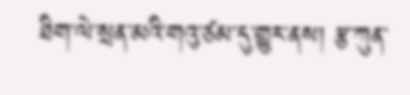ཐིག་ལེ་སྲན་མའི་གའུ་ཙམ་དུ་གྱུར་ནས། རྩ་ཀུན་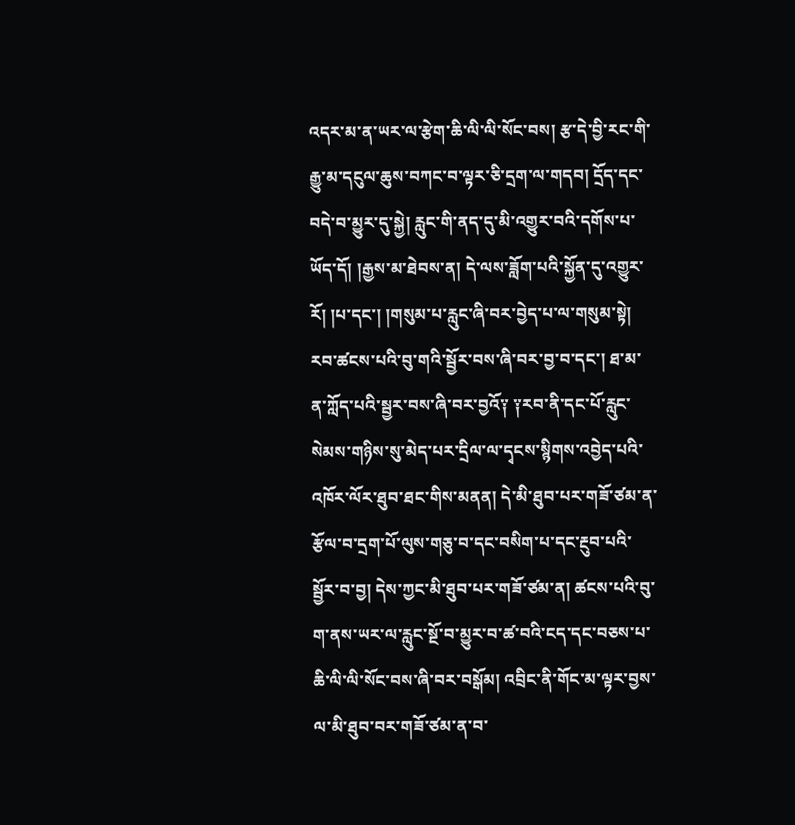འདར་མ་ན་ཡར་ལ་རྩེག་ཆི་ལི་ལི་སོང་བས། རྩ་དེ་བྱི་རང་གི་རྒྱུ་མ་དངུལ་ཆུས་བཀང་བ་ལྟར་ཅི་དྲག་ལ་གདབ། དྲོད་དང་བདེ་བ་མྱུར་དུ་སྐྱེ། རླུང་གི་ནད་དུ་མི་འགྱུར་བའི་དགོས་པ་ཡོད་དོ། །རྒྱས་མ་ཐེབས་ན། དེ་ལས་ཟློག་པའི་སྐྱོན་དུ་འགྱུར་རོ། །པ་དང་། །གསུམ་པ་རླུང་ཞི་བར་བྱེད་པ་ལ་གསུམ་སྟེ། རབ་ཚངས་པའི་བུ་གའི་སྦྱོར་བས་ཞི་བར་བྱ་བ་དང་། ཐ་མ་ན་ཀློད་པའི་སྦྱར་བས་ཞི་བར་བྱའོ༑ ༑རབ་ནི་དང་པོ་རླུང་སེམས་གཉིས་སུ་མེད་པར་དྲིལ་ལ་དྭངས་སྙིགས་འབྱེད་པའི་འཁོར་ལོར་ཐུབ་ཐང་གིས་མནན། དེ་མི་ཐུབ་པར་གཟོ་ཙམ་ན་རྩོལ་བ་དྲག་པོ་ལུས་གཅུ་བ་དང་བསིག་པ་དང་རྔུབ་པའི་སྦྱོར་བ་བྱ། དེས་ཀྱང་མི་ཐུབ་པར་གཟོ་ཙམ་ན། ཚངས་པའི་བུ་ག་ནས་ཡར་ལ་རླུང་སྔོ་བ་མྱུར་བ་ཚ་བའི་ངད་དང་བཅས་པ་ཆི་ལི་ལི་སོང་བས་ཞི་བར་བསྒོམ། འབྲིང་ནི་གོང་མ་ལྟར་བྱས་ལ་མི་ཐུབ་བར་གཟོ་ཙམ་ན་བ་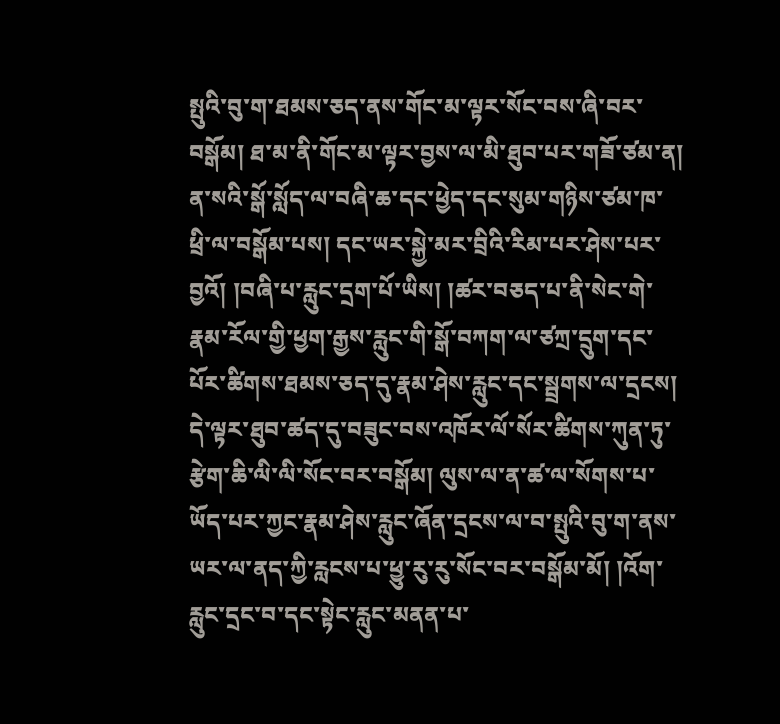སྤུའི་བུ་ག་ཐམས་ཅད་ནས་གོང་མ་ལྟར་སོང་བས་ཞི་བར་བསྒོམ། ཐ་མ་ནི་གོང་མ་ལྟར་བྱས་ལ་མི་ཐུབ་པར་གཟོ་ཙམ་ན། ན་སའི་སྒོ་སློད་ལ་བཞི་ཆ་དང་ཕྱེད་དང་སུམ་གཉིས་ཙམ་ཁ་ཕྲི་ལ་བསྒོམ་པས། དང་ཡར་སྐྱེ་མར་བྲིའི་རིམ་པར་ཤེས་པར་བྱའོ། །བཞི་པ་རླུང་དྲག་པོ་ཡིས། །ཚར་བཅད་པ་ནི་སེང་གེ་རྣམ་རོལ་གྱི་ཕྱག་རྒྱས་རླུང་གི་སྒོ་བཀག་ལ་ཙཀྲ་དྲུག་དང་པོར་ཚིགས་ཐམས་ཅད་དུ་རྣམ་ཤེས་རླུང་དང་སྦྲགས་ལ་དྲངས། དེ་ལྟར་ཐུབ་ཚད་དུ་བཟུང་བས་འཁོར་ལོ་སོར་ཚིགས་ཀུན་ཏུ་རྩེག་ཆི་ལི་ལི་སོང་བར་བསྒོམ། ལུས་ལ་ན་ཚ་ལ་སོགས་པ་ཡོད་པར་ཀྱང་རྣམ་ཤེས་རླུང་ཞོན་དྲངས་ལ་བ་སྤུའི་བུ་ག་ནས་ཡར་ལ་ནད་ཀྱི་རླངས་པ་ཕྱུ་རུ་རུ་སོང་བར་བསྒོམ་མོ། །འོག་རླུང་དྲང་བ་དང་སྟེང་རླུང་མནན་པ་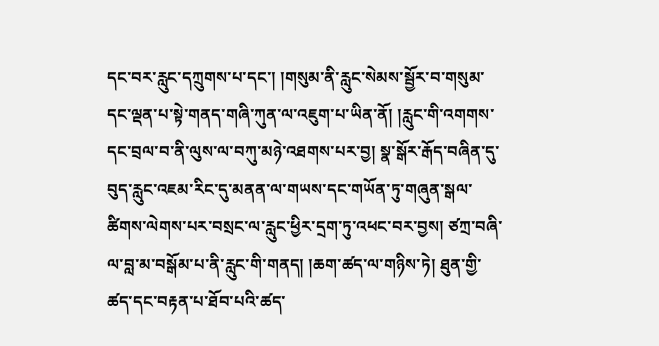དང་བར་རླུང་དཀྲུགས་པ་དང་། །གསུམ་ནི་རླུང་སེམས་སྦྱོར་བ་གསུམ་དང་ལྡན་པ་སྟེ་གནད་གཞི་ཀུན་ལ་འཇུག་པ་ཡིན་ནོ། །རླུང་གི་འགགས་དང་བྲལ་བ་ནི་ལུས་ལ་བཀུ་མཉེ་འཐགས་པར་བྱ། སྣ་སྒོར་རྒོད་བཞིན་དུ་བུད་རླུང་འཇམ་རིང་དུ་མནན་ལ་གཡས་དང་གཡོན་ཏུ་གཞུན་སྒལ་ཚིགས་ལེགས་པར་བསྲང་ལ་རླུང་ཕྱིར་དྲག་ཏུ་འཕང་བར་བྱས། ཙཀྲ་བཞི་ལ་བླ་མ་བསྒོམ་པ་ནི་རླུང་གི་གནད། །ཆག་ཚད་ལ་གཉིས་ཏེ། ཐུན་གྱི་ཚད་དང་བརྟན་པ་ཐོབ་པའི་ཚད་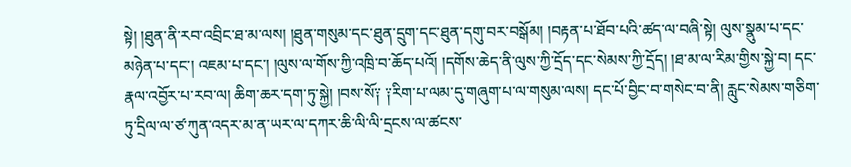སྟེ། །ཐུན་ནི་རབ་འབྲིང་ཐ་མ་ལས། །ཐུན་གསུམ་དང་ཐུན་དྲུག་དང་ཐུན་དགུ་བར་བསྒོམ། །བརྟན་པ་ཐོབ་པའི་ཚད་ལ་བཞི་སྟེ། ལུས་སྣུམ་པ་དང་མཉེན་པ་དང་། འཇམ་པ་དང་། །ལུས་ལ་གོས་ཀྱི་འཁྲི་བ་ཆོད་པའོ། །དགོས་ཆེད་ནི་ལུས་ཀྱི་དྲོད་དང་སེམས་ཀྱི་དྲོད། །ཐ་མ་ལ་རིམ་གྱིས་སྐྱེ་བ། དང་རྣལ་འབྱོར་པ་རབ་ལ། ཆིག་ཆར་དག་ཏུ་སྐྱེ། །བས་སོ༑ ༑རིག་པ་ལམ་དུ་གཞུག་པ་ལ་གསུམ་ལས། དང་པོ་བྱིང་བ་གསེང་བ་ནི། རླུང་སེམས་གཅིག་ཏུ་དྲིལ་ལ་ཙ་ཀུན་འདར་མ་ན་ཡར་ལ་དཀར་ཆི་ལི་ལི་དྲངས་ལ་ཚངས་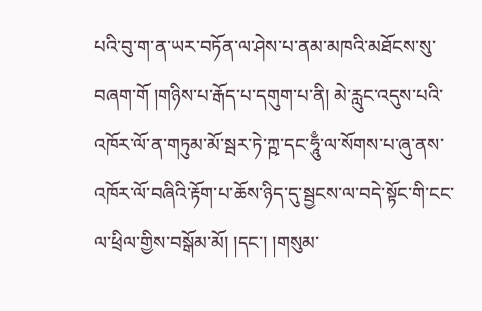པའི་བུ་ག་ན་ཡར་བཏོན་ལ་ཤེས་པ་ནམ་མཁའི་མཐོངས་སུ་བཞག་གོ །གཉིས་པ་རྒོད་པ་དགུག་པ་ནི། མེ་རླུང་འདུས་པའི་འཁོར་ལོ་ན་གཏུམ་མོ་སྦར་ཏེ་ཀྵ་དང་ཧཱུྃ་ལ་སོགས་པ་ཞུ་ནས་འཁོར་ལོ་བཞིའི་རྟོག་པ་ཆོས་ཉིད་དུ་སྦྱངས་ལ་བདེ་སྟོང་གི་ངང་ལ་ཕྲིལ་གྱིས་བསྒོམ་མོ། །དང་། །གསུམ་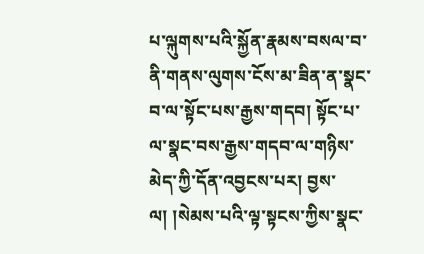པ་ལྐུགས་པའི་སྐྱོན་རྣམས་བསལ་བ་ནི་གནས་ལུགས་ངོས་མ་ཟིན་ན་སྣང་བ་ལ་སྟོང་པས་རྒྱས་གདབ། སྟོང་པ་ལ་སྣང་བས་རྒྱས་གདབ་ལ་གཉིས་མེད་ཀྱི་དོན་འབྱངས་པར། བྱས་ལ། །སེམས་པའི་ལྟ་སྟངས་ཀྱིས་སྣང་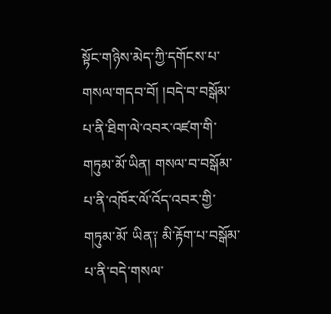སྟོང་གཉིས་མེད་ཀྱི་དགོངས་པ་གསལ་གདབ་བོ། །བདེ་བ་བསྒོམ་པ་ནི་ཐིག་ལེ་འབར་འཛག་གི་གཏུམ་མོ་ཡིན། གསལ་བ་བསྒོམ་པ་ནི་འཁོར་ལོ་འོད་འབར་གྱི་གཏུམ་མོ་ ཡིན༑ མི་རྟོག་པ་བསྒོམ་པ་ནི་བདེ་གསལ་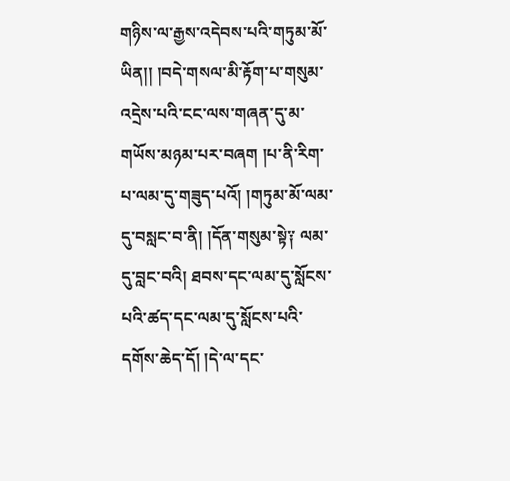གཉིས་ལ་རྒྱས་འདེབས་པའི་གཏུམ་མོ་ཡིན།། །བདེ་གསལ་མི་རྟོག་པ་གསུམ་འདྲེས་པའི་ངང་ལས་གཞན་དུ་མ་གཡོས་མཉམ་པར་བཞག །པ་ནི་རིག་པ་ལམ་དུ་གཟུད་པའོ། །གཏུམ་མོ་ལམ་དུ་བསླང་བ་ནི། །དོན་གསུམ་སྟེ༑ ལམ་དུ་བླང་བའི། ཐབས་དང་ལམ་དུ་སློངས་པའི་ཚད་དང་ལམ་དུ་སློངས་པའི་དགོས་ཆེད་དོ། །དེ་ལ་དང་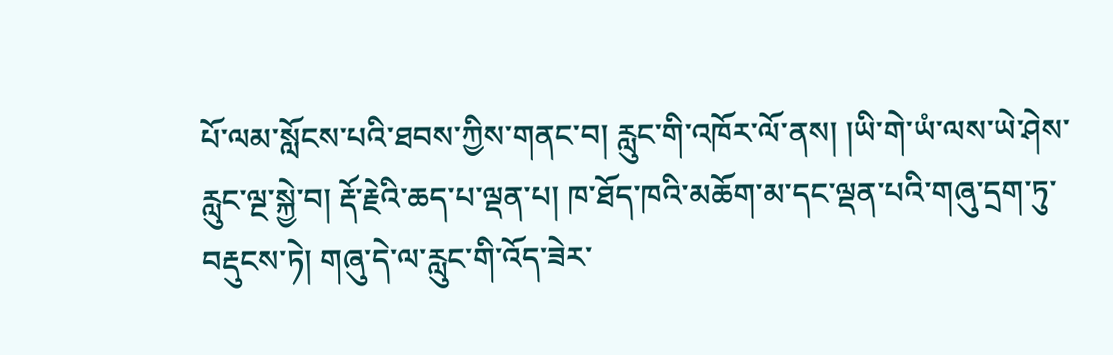པོ་ལམ་སློངས་པའི་ཐབས་ཀྱིས་གནང་བ། རླུང་གི་འཁོར་ལོ་ནས། །ཡི་གེ་ཡཾ་ལས་ཡེ་ཤེས་རླུང་ལྔ་སྐྱེ་བ། རྡོ་རྗེའི་ཆད་པ་ལྡན་པ། ཁ་ཐོད་ཁའི་མཆོག་མ་དང་ལྡན་པའི་གཞུ་དྲག་ཏུ་བརྡུངས་ཏེ། གཞུ་དེ་ལ་རླུང་གི་འོད་ཟེར་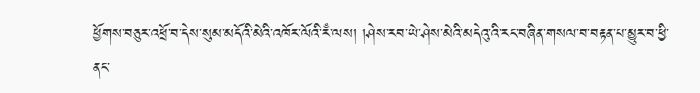ཕྱོགས་བཅུར་འཕྲོ་བ་དེས་སུམ་མདོའི་མེའི་འཁོར་ལོའི་རྃ་ལས། །ཤེས་རབ་ཡེ་ཤེས་མེའི་མདེའུ་འི་རང་བཞིན་གསལ་བ་བརྟན་པ་མྱུར་བ་ཕྱི་ནང་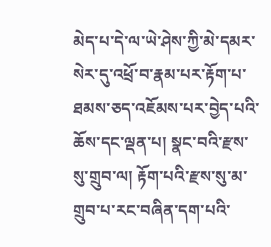མེད་པ་དེ་ལ་ཡེ་ཤེས་ཀྱི་མེ་དམར་སེར་དུ་འཕྲོ་བ་རྣམ་པར་རྟོག་པ་ཐམས་ཅད་འཇོམས་པར་བྱེད་པའི་ཆོས་དང་ལྡན་པ། སྣང་བའི་རྫས་སུ་གྲུབ་ལ། རྟོག་པའི་རྫས་སུ་མ་གྲུབ་པ་རང་བཞིན་དག་པའི་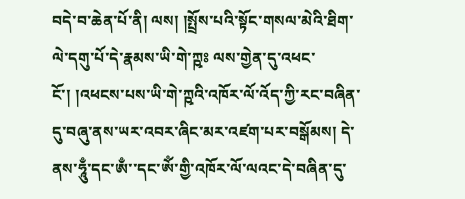བདེ་བ་ཆེན་པོ་ནི། ལས། །སྤྲོས་པའི་སྟོང་གསལ་མེའི་ཐིག་ལེ་དགུ་པོ་དེ་རྣམས་ཡི་གེ་ཀྵཿ ལས་གྱེན་དུ་འཕང་ངོ་། །འཕངས་པས་ཡི་གེ་ཀྵའི་འཁོར་ལོ་འོད་ཀྱི་རང་བཞིན་དུ་བཞུ་ནས་ཡར་འབར་ཞིང་མར་འཛག་པར་བསྒོམས། དེ་ནས་ཧཱུྃ་དང་ཨྃ་་དང་ༀ་གྱི་འཁོར་ལོ་ལའང་དེ་བཞིན་དུ་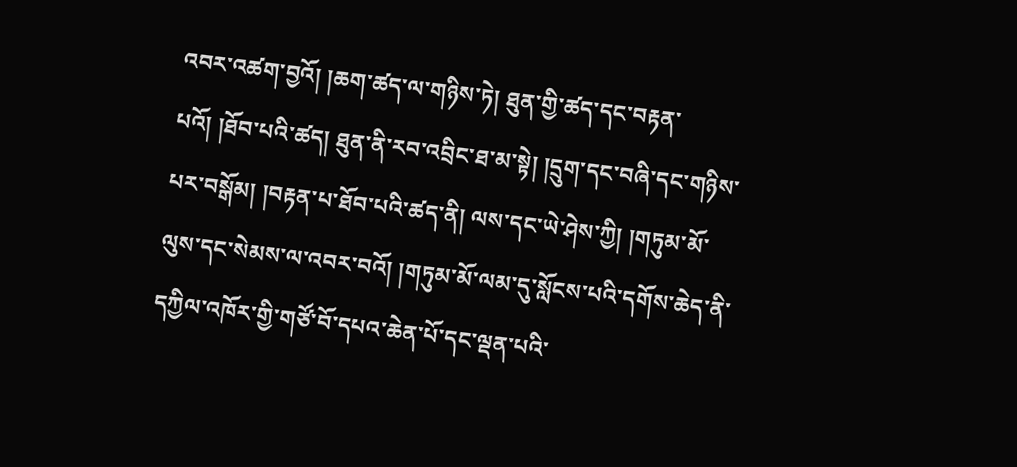འབར་འཚག་བྱའོ། །ཆག་ཚད་ལ་གཉིས་ཏེ། ཐུན་གྱི་ཚད་དང་བརྟན་པའོ། །ཐོབ་པའི་ཚད། ཐུན་ནི་རབ་འབྲིང་ཐ་མ་སྟེ། །དྲུག་དང་བཞི་དང་གཉིས་པར་བསྒོམ། །བརྟན་པ་ཐོབ་པའི་ཚད་ནི། ལས་དང་ཡེ་ཤེས་ཀྱི། །གཏུམ་མོ་ལུས་དང་སེམས་ལ་འབར་བའོ། །གཏུམ་མོ་ལམ་དུ་སློངས་པའི་དགོས་ཆེད་ནི་དཀྱིལ་འཁོར་གྱི་གཙོ་བོ་དཔའ་ཆེན་པོ་དང་ལྡན་པའི་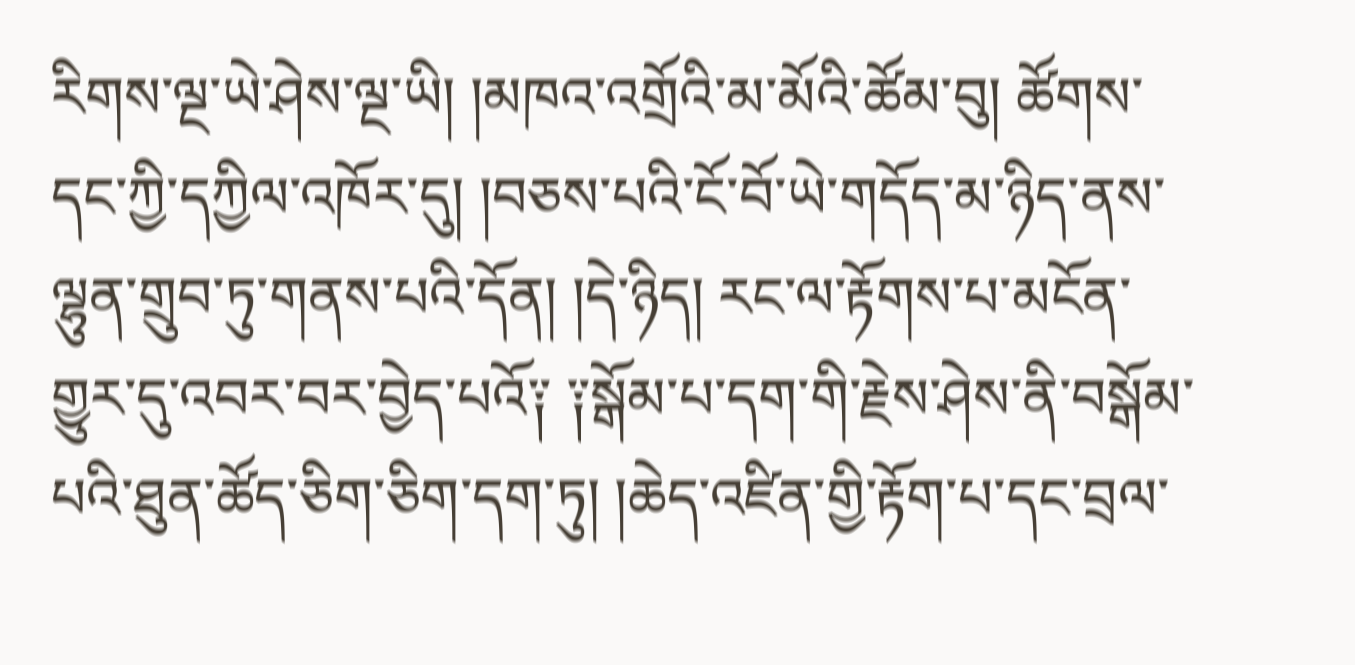རིགས་ལྔ་ཡེ་ཤེས་ལྔ་ཡི། །མཁའ་འགྲོའི་མ་མོའི་ཚོམ་བུ། ཚོགས་དང་ཀྱི་དཀྱིལ་འཁོར་དུ། །བཅས་པའི་ངོ་བོ་ཡེ་གདོད་མ་ཉིད་ནས་ལྷུན་གྲུབ་ཏུ་གནས་པའི་དོན། །དེ་ཉིད། རང་ལ་རྟོགས་པ་མངོན་གྱུར་དུ་འབར་བར་བྱེད་པའོ༑ ༑སྒོམ་པ་དག་གི་རྗེས་ཤེས་ནི་བསྒོམ་པའི་ཐུན་ཚོད་ཅིག་ཅིག་དག་ཏུ། །ཆེད་འཛིན་གྱི་རྟོག་པ་དང་བྲལ་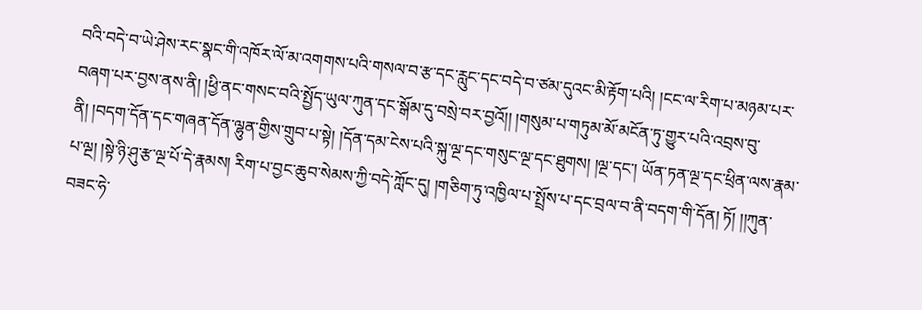བའི་བདེ་བ་ཡེ་ཤེས་རང་སྣང་གི་འཁོར་ལོ་མ་འགགས་པའི་གསལ་བ་རྩ་དང་རླུང་དང་བདེ་བ་ཙམ་དུའང་མི་རྟོག་པའི། །ངང་ལ་རིག་པ་མཉམ་པར་བཞག་པར་བྱས་ནས་ནི། །ཕྱི་ནང་གསང་བའི་སྤྱོད་ཡུལ་ཀུན་དང་སྒོམ་དུ་བསྲེ་བར་བྱའོ།། །གསུམ་པ་གཏུམ་མོ་མངོན་ཏུ་གྱུར་པའི་འབྲས་བུ་ནི། །བདག་དོན་དང་གཞན་དོན་ལྷུན་གྱིས་གྲུབ་པ་སྟེ། །དོན་དམ་ངེས་པའི་སྐུ་ལྔ་དང་གསུང་ལྔ་དང་ཐུགས། །ལྔ་དང་། ཡོན་ཏན་ལྔ་དང་ཕྲིན་ལས་རྣམ་པ་ལྔ། །སྟེ་ཉི་ཤུ་རྩ་ལྔ་པོ་དེ་རྣམས། རིག་པ་བྱང་ཆུབ་སེམས་ཀྱི་བདེ་ཀློང་དུ། །གཅིག་ཏུ་འཁྱིལ་པ་སྤྲོས་པ་དང་བྲལ་བ་ནི་བདག་གི་དོན། ཏོ། །།ཀུན་བཟང་ཧེ་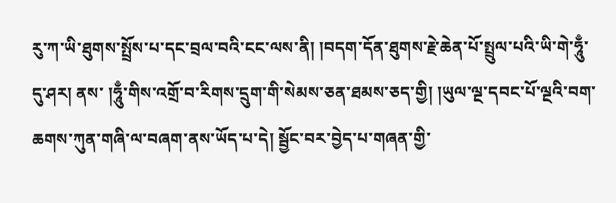རུ་ཀ་ཡི་ཐུགས་སྤྲོས་པ་དང་བྲལ་བའི་ངང་ལས་ནི། །བདག་དོན་ཐུགས་རྗེ་ཆེན་པོ་སྤྲུལ་པའི་ཡི་གེ་ཧཱུྃ་དུ་ཤར། ནས་ །ཧཱུྃ་གིས་འགྲོ་བ་རིགས་དྲུག་གི་སེམས་ཅན་ཐམས་ཅད་གྱི། །ཡུལ་ལྔ་དབང་པོ་ལྔའི་བག་ཆགས་ཀུན་གཞི་ལ་བཞག་ནས་ཡོད་པ་དེ། སྦྱོང་བར་བྱེད་པ་གཞན་གྱི་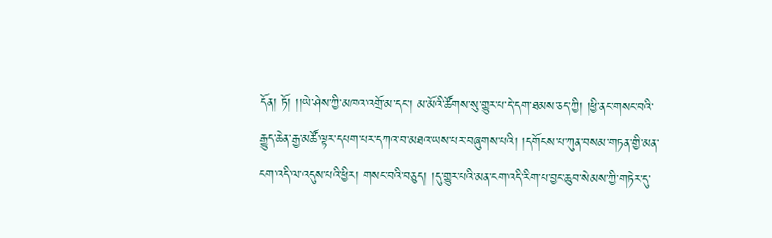དོན། ཏོ། །།ཡེ་ཤེས་ཀྱི་མཁའ་འགྲོ་མ་དང་། མ་མོའི་ཚོགས་སུ་གྱུར་པ་དེ་དག་ཐམས་ཅད་ཀྱི། །ཕྱི་ནང་གསང་བའི་རྒྱུད་ཆེན་རྒྱ་མཚོ་ལྟར་དཔག་པར་དཀའ་བ་མཐའ་ཡས་པར་བཞུགས་པའི། །དགོངས་པ་ཀུན་བསམ་གཏན་གྱི་མན་ངག་འདི་ལ་འདུས་པའི་ཕྱིར། གསང་བའི་བཅུད། །དུ་གྱུར་པའི་མན་ངག་འདི་རིག་པ་བྱང་ཆུབ་སེམས་ཀྱི་གཏེར་དུ་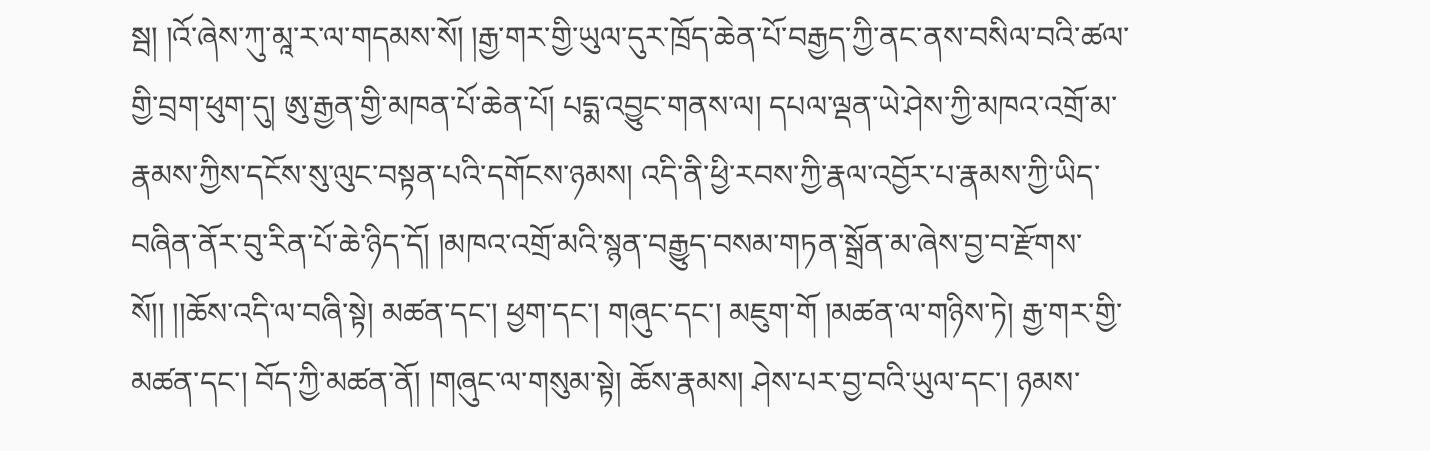སྦ། །འོ་ཞེས་ཀུ་མཱ་ར་ལ་གདམས་སོ། །རྒྱ་གར་གྱི་ཡུལ་དུར་ཁྲོད་ཆེན་པོ་བརྒྱད་ཀྱི་ནང་ནས་བསིལ་བའི་ཚལ་གྱི་བྲག་ཕུག་དུ། ཨུ་རྒྱན་གྱི་མཁན་པོ་ཆེན་པོ། པདྨ་འབྱུང་གནས་ལ། དཔལ་ལྡན་ཡེ་ཤེས་ཀྱི་མཁའ་འགྲོ་མ་རྣམས་ཀྱིས་དངོས་སུ་ལུང་བསྟན་པའི་དགོངས་ཉམས། འདི་ནི་ཕྱི་རབས་ཀྱི་རྣལ་འབྱོར་པ་རྣམས་ཀྱི་ཡིད་བཞིན་ནོར་བུ་རིན་པོ་ཆེ་ཉིད་དོ། །མཁའ་འགྲོ་མའི་སྙན་བརྒྱུད་བསམ་གཏན་སྒྲོན་མ་ཞེས་བྱ་བ་རྫོགས་སོ།། །།ཆོས་འདི་ལ་བཞི་སྟེ། མཚན་དང་། ཕྱག་དང་། གཞུང་དང་། མཇུག་གོ །མཚན་ལ་གཉིས་ཏེ། རྒྱ་གར་གྱི་མཚན་དང་། བོད་ཀྱི་མཚན་ནོ། །གཞུང་ལ་གསུམ་སྟེ། ཆོས་རྣམས། ཤེས་པར་བྱ་བའི་ཡུལ་དང་། ཉམས་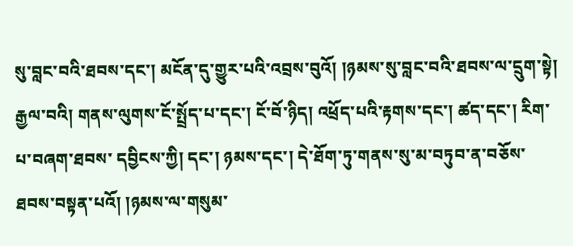སུ་བླང་བའི་ཐབས་དང་། མངོན་དུ་གྱུར་པའི་འབྲས་བུའོ། །ཉམས་སུ་བླང་བའི་ཐབས་ལ་དྲུག་སྟེ། རྒྱལ་བའི། གནས་ལུགས་ངོ་སྤྲོད་པ་དང་། ངོ་བོ་ཉིད། འཕྲོད་པའི་རྟགས་དང་། ཚད་དང་། རིག་པ་བཞག་ཐབས་ དབྱིངས་ཀྱི། དང་། ཉམས་དང་། དེ་ཐོག་ཏུ་གནས་སུ་མ་བཏུབ་ན་བཅོས་ཐབས་བསྟན་པའོ། །ཉམས་ལ་གསུམ་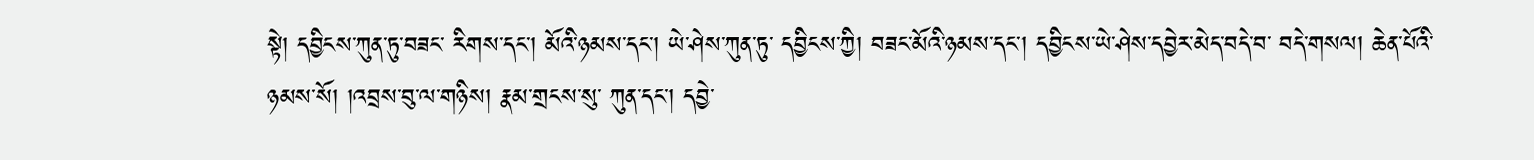སྟེ། དབྱིངས་ཀུན་ཏུ་བཟང་ རིགས་དང་། མོའི་ཉམས་དང་། ཡེ་ཤེས་ཀུན་ཏུ་ དབྱིངས་ཀྱི། བཟང་མོའི་ཉམས་དང་། དབྱིངས་ཡེ་ཤེས་དབྱེར་མེད་བདེ་བ་ བདེ་གསལ། ཆེན་པོའི་ཉམས་སོ། །འབྲས་བུ་ལ་གཉིས། རྣམ་གྲངས་སུ་ ཀུན་དང་། དབྱེ་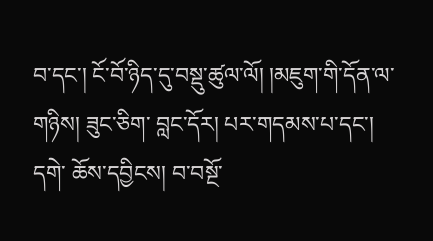བ་དང་། ངོ་བོ་ཉིད་དུ་བསྡུ་ཚུལ་ལོ། །མཇུག་གི་དོན་ལ་གཉིས། ཟུང་ཅིག་ བླང་དོར། པར་གདམས་པ་དང་། དགེ་ ཆོས་དབྱིངས། བ་བསྔོ་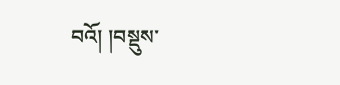བའོ། །བསྡུས་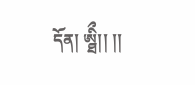དོན། ཨྠིྀ།། །།